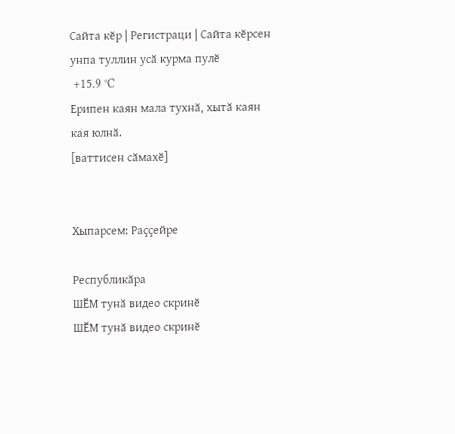Сайта кӗр | Регистраци | Сайта кӗрсен унпа туллин усӑ курма пулӗ
 +15.9 °C
Ерипен каян мала тухнӑ, хытӑ каян кая юлнӑ.
[ваттисен сӑмахӗ]


Хыпарсем: Раҫҫейре

Республикӑра
ШӖМ тунӑ видео скринӗ
ШӖМ тунӑ видео скринӗ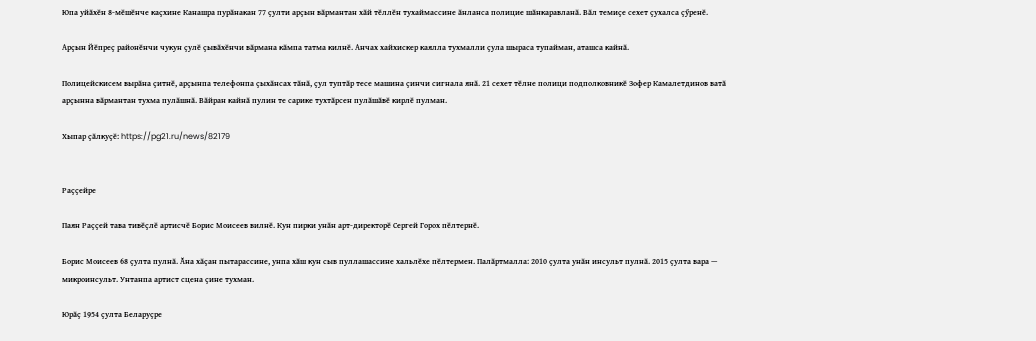Юпа уйӑхӗн 8-мӗшӗнче каҫхине Канашра пурӑнакан 77 ҫулти арҫын вӑрмантан хӑй тӗллӗн тухаймассине ӑнланса полицие шӑнкаравланӑ. Вӑл темиҫе сехет ҫухалса ҫӳренӗ.

Арҫын Йӗпреҫ районӗнчи чукун ҫулӗ ҫывӑхӗнчи вӑрмана кӑмпа татма килнӗ. Анчах хайхискер каялла тухмалли ҫула шыраса тупайман, аташса кайнӑ.

Полицейскисем вырӑна ҫитнӗ, арҫынпа телефонпа ҫыхӑнсах тӑнӑ, ҫул туптӑр тесе машина ҫинчи сигнала янӑ. 21 сехет тӗлне полици подполковникӗ Зофер Камалетдинов ватӑ арҫынна вӑрмантан тухма пулӑшнӑ. Вӑйран кайнӑ пулин те сарике тухтӑрсен пулӑшӑвӗ кирлӗ пулман.

Хыпар ҫӑлкуҫӗ: https://pg21.ru/news/82179


Раҫҫейре

Паян Раҫҫей тава тивӗҫлӗ артисчӗ Борис Моисеев вилнӗ. Кун пирки унӑн арт-директорӗ Сергей Горох пӗлтернӗ.

Борис Моисеев 68 ҫулта пулнӑ. Ӑна хӑҫан пытарассине, унпа хӑш кун сыв пуллашассине хальлӗхе пӗлтермен. Палӑртмалла: 2010 ҫулта унӑн инсульт пулнӑ. 2015 ҫулта вара — микроинсульт. Унтанпа артист сцена ҫине тухман.

Юрӑҫ 1954 ҫулта Беларуҫре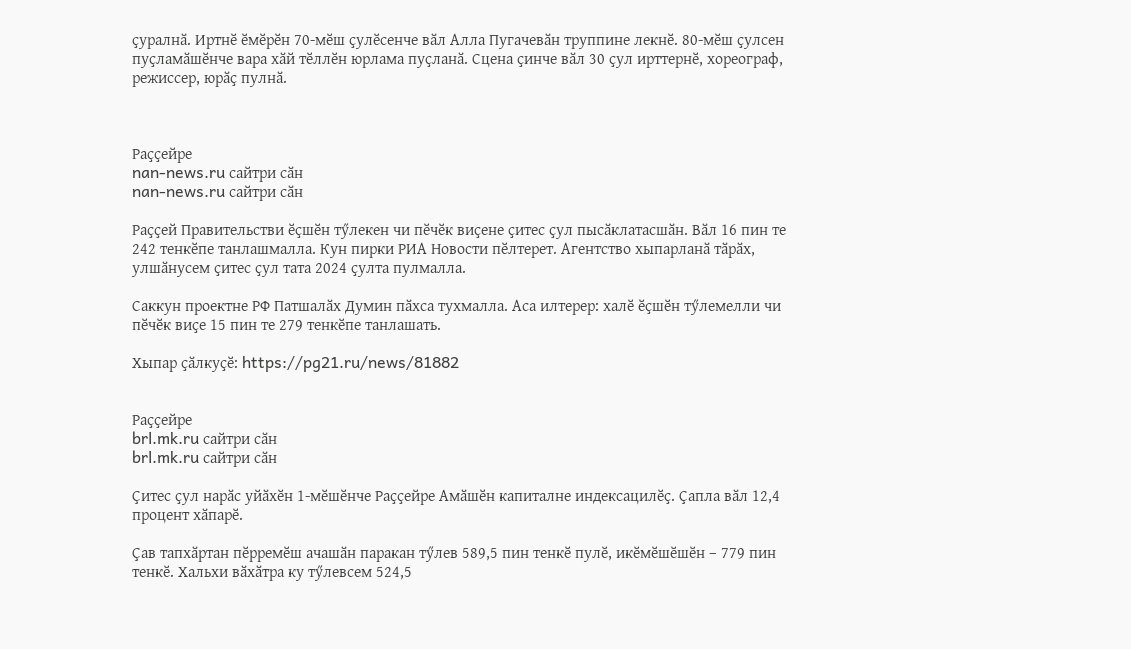ҫуралнӑ. Иртнӗ ӗмӗрӗн 70-мӗш ҫулӗсенче вӑл Алла Пугачевӑн труппине лекнӗ. 80-мӗш ҫулсен пуҫламӑшӗнче вара хӑй тӗллӗн юрлама пуҫланӑ. Сцена ҫинче вӑл 30 ҫул ирттернӗ, хореограф, режиссер, юрӑҫ пулнӑ.



Раҫҫейре
nan-news.ru сайтри сӑн
nan-news.ru сайтри сӑн

Раҫҫей Правительстви ӗҫшӗн тӳлекен чи пӗчӗк виҫене ҫитес ҫул пысӑклатасшӑн. Вӑл 16 пин те 242 тенкӗпе танлашмалла. Кун пирки РИА Новости пӗлтерет. Агентство хыпарланӑ тӑрӑх, улшӑнусем ҫитес ҫул тата 2024 ҫулта пулмалла.

Саккун проектне РФ Патшалӑх Думин пӑхса тухмалла. Аса илтерер: халӗ ӗҫшӗн тӳлемелли чи пӗчӗк виҫе 15 пин те 279 тенкӗпе танлашать.

Хыпар ҫӑлкуҫӗ: https://pg21.ru/news/81882


Раҫҫейре
brl.mk.ru сайтри сӑн
brl.mk.ru сайтри сӑн

Ҫитес ҫул нарӑс уйӑхӗн 1-мӗшӗнче Раҫҫейре Амӑшӗн капиталне индексацилӗҫ. Ҫапла вӑл 12,4 процент хӑпарӗ.

Ҫав тапхӑртан пӗрремӗш ачашӑн паракан тӳлев 589,5 пин тенкӗ пулӗ, икӗмӗшӗшӗн – 779 пин тенкӗ. Хальхи вӑхӑтра ку тӳлевсем 524,5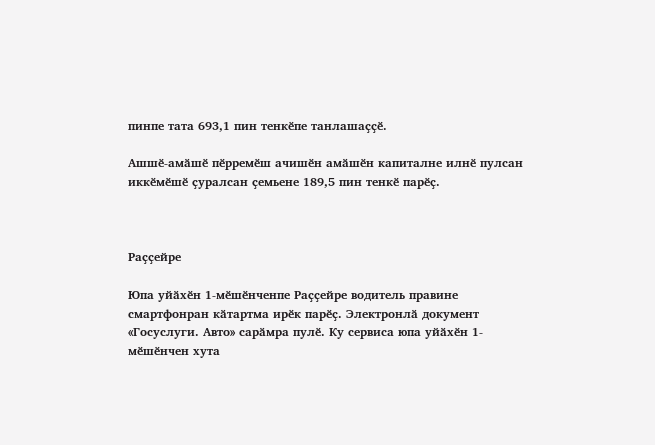пинпе тата 693,1 пин тенкӗпе танлашаҫҫӗ.

Ашшӗ-амӑшӗ пӗрремӗш ачишӗн амӑшӗн капиталне илнӗ пулсан иккӗмӗшӗ ҫуралсан ҫемьене 189,5 пин тенкӗ парӗҫ.



Раҫҫейре

Юпа уйӑхӗн 1-мӗшӗнченпе Раҫҫейре водитель правине смартфонран кӑтартма ирӗк парӗҫ. Электронлӑ документ «Госуслуги. Авто» сарӑмра пулӗ. Ку сервиса юпа уйӑхӗн 1-мӗшӗнчен хута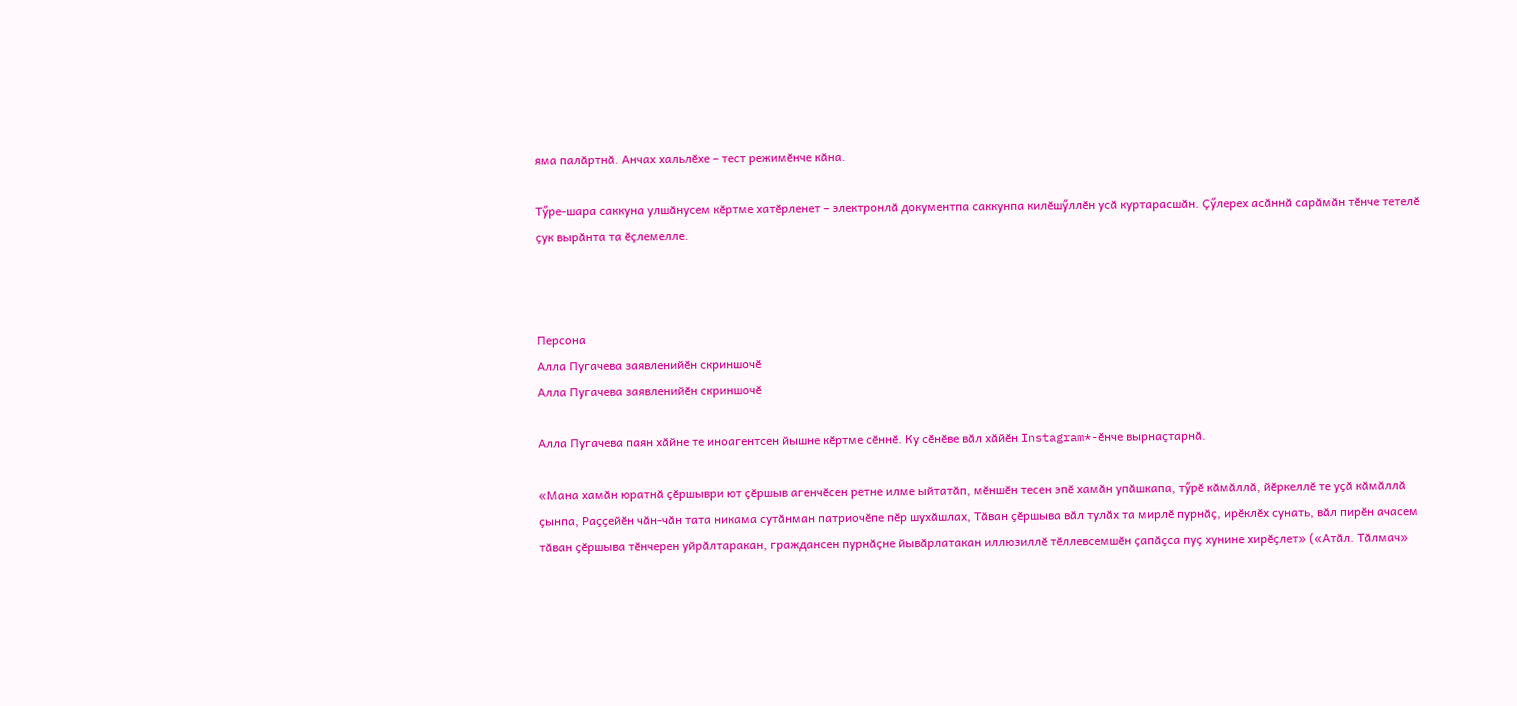яма палӑртнӑ. Анчах хальлӗхе – тест режимӗнче кӑна.

Тӳре-шара саккуна улшӑнусем кӗртме хатӗрленет – электронлӑ документпа саккунпа килӗшӳллӗн усӑ куртарасшӑн. Ҫӳлерех асӑннӑ сарӑмӑн тӗнче тетелӗ ҫук вырӑнта та ӗҫлемелле.



Персона
Алла Пугачева заявленийӗн скриншочӗ
Алла Пугачева заявленийӗн скриншочӗ

Алла Пугачева паян хӑйне те иноагентсен йышне кӗртме сӗннӗ. Ку сӗнӗве вӑл хӑйӗн Instagram*-ӗнче вырнаҫтарнӑ.

«Мана хамӑн юратнӑ ҫӗршыври ют ҫӗршыв агенчӗсен ретне илме ыйтатӑп, мӗншӗн тесен эпӗ хамӑн упӑшкапа, тӳрӗ кӑмӑллӑ, йӗркеллӗ те уҫӑ кӑмӑллӑ ҫынпа, Раҫҫейӗн чӑн-чӑн тата никама сутӑнман патриочӗпе пӗр шухӑшлах, Тӑван ҫӗршыва вӑл тулӑх та мирлӗ пурнӑҫ, ирӗклӗх сунать, вӑл пирӗн ачасем тӑван ҫӗршыва тӗнчерен уйрӑлтаракан, граждансен пурнӑҫне йывӑрлатакан иллюзиллӗ тӗллевсемшӗн ҫапӑҫса пуҫ хунине хирӗҫлет» («Атӑл. Тӑлмач»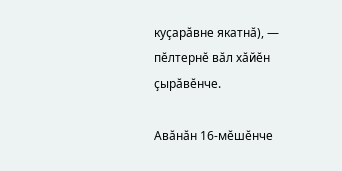куҫарӑвне якатнӑ), — пӗлтернӗ вӑл хӑйӗн ҫырӑвӗнче.

Авӑнӑн 16-мӗшӗнче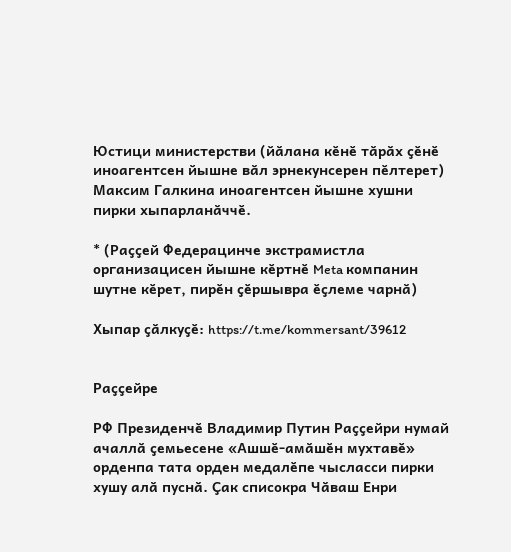Юстици министерстви (йӑлана кӗнӗ тӑрӑх ҫӗнӗ иноагентсен йышне вӑл эрнекунсерен пӗлтерет) Максим Галкина иноагентсен йышне хушни пирки хыпарланӑччӗ.

* (Раҫҫей Федерацинче экстрамистла организацисен йышне кӗртнӗ Meta компанин шутне кӗрет, пирӗн ҫӗршывра ӗҫлеме чарнӑ)

Хыпар ҫӑлкуҫӗ: https://t.me/kommersant/39612


Раҫҫейре

РФ Президенчӗ Владимир Путин Раҫҫейри нумай ачаллӑ ҫемьесене «Ашшӗ-амӑшӗн мухтавӗ» орденпа тата орден медалӗпе чысласси пирки хушу алӑ пуснӑ. Ҫак списокра Чӑваш Енри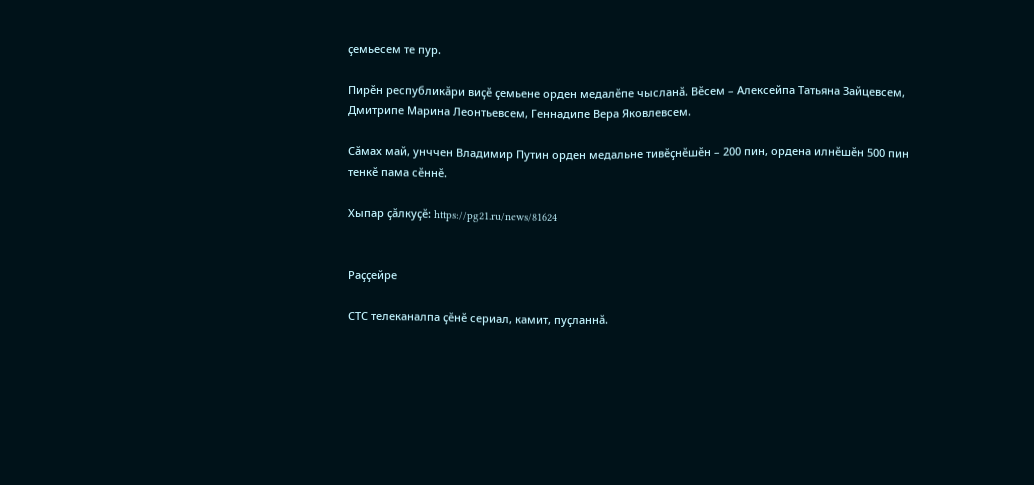ҫемьесем те пур.

Пирӗн республикӑри виҫӗ ҫемьене орден медалӗпе чысланӑ. Вӗсем – Алексейпа Татьяна Зайцевсем, Дмитрипе Марина Леонтьевсем, Геннадипе Вера Яковлевсем.

Сӑмах май, унччен Владимир Путин орден медальне тивӗҫнӗшӗн – 200 пин, ордена илнӗшӗн 500 пин тенкӗ пама сӗннӗ.

Хыпар ҫӑлкуҫӗ: https://pg21.ru/news/81624


Раҫҫейре

СТС телеканалпа ҫӗнӗ сериал, камит, пуҫланнӑ.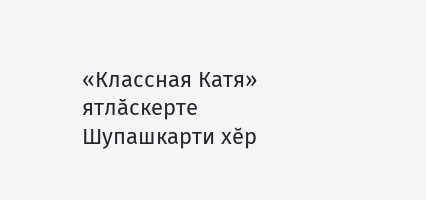«Классная Катя» ятлӑскерте Шупашкарти хӗр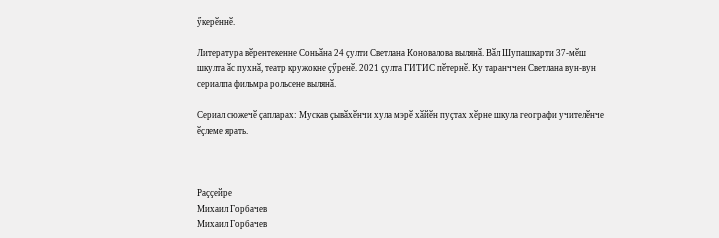ӳкерӗннӗ.

Литература вӗрентекенне Соньӑна 24 ҫулти Светлана Коновалова вылянӑ. Вӑл Шупашкарти 37-мӗш шкулта ӑс пухнӑ, театр кружокне ҫӳренӗ. 2021 ҫулта ГИТИС пӗтернӗ. Ку таранччен Светлана вун-вун сериалпа фильмра рольсене вылянӑ.

Сериал сюжечӗ ҫапларах: Мускав ҫывӑхӗнчи хула мэрӗ хӑйӗн пуҫтах хӗрне шкула географи учителӗнче ӗҫлеме ярать.



Раҫҫейре
Михаил Горбачев
Михаил Горбачев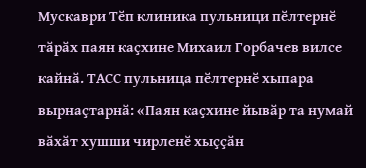Мускаври Тӗп клиника пульници пӗлтернӗ тӑрӑх паян каҫхине Михаил Горбачев вилсе кайнӑ. ТАСС пульница пӗлтернӗ хыпара вырнаҫтарнӑ: «Паян каҫхине йывӑр та нумай вӑхӑт хушши чирленӗ хыҫҫӑн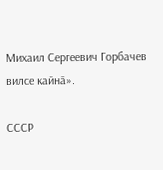Михаил Сергеевич Горбачев вилсе кайнӑ».

СССР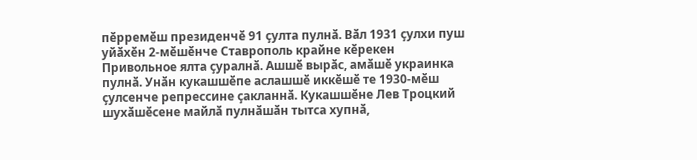пӗрремӗш президенчӗ 91 ҫулта пулнӑ. Вӑл 1931 ҫулхи пуш уйӑхӗн 2-мӗшӗнче Ставрополь крайне кӗрекен Привольное ялта ҫуралнӑ. Ашшӗ вырӑс, амӑшӗ украинка пулнӑ. Унӑн кукашшӗпе аслашшӗ иккӗшӗ те 1930-мӗш ҫулсенче репрессине ҫакланнӑ. Кукашшӗне Лев Троцкий шухӑшӗсене майлӑ пулнӑшӑн тытса хупнӑ,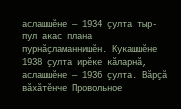аслашшӗне — 1934 ҫулта тыр-пул акас плана пурнӑҫламаннишӗн. Кукашшӗне 1938 ҫулта ирӗке кӑларнӑ, аслашшӗне — 1936 ҫулта. Вӑрҫӑ вӑхӑтӗнче Провольное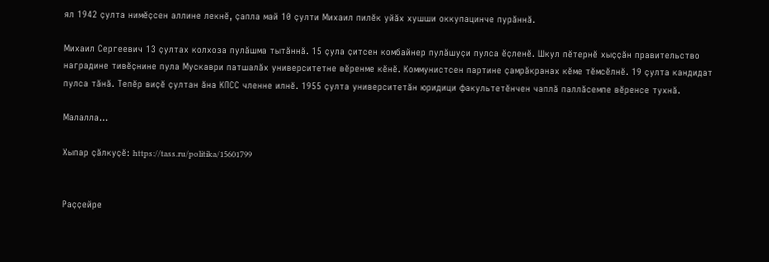ял 1942 ҫулта нимӗҫсен аллине лекнӗ, ҫапла май 10 ҫулти Михаил пилӗк уйӑх хушши оккупацинче пурӑннӑ.

Михаил Сергеевич 13 ҫултах колхоза пулӑшма тытӑннӑ. 15 ҫула ҫитсен комбайнер пулӑшуҫи пулса ӗҫленӗ. Шкул пӗтернӗ хыҫҫӑн правительство наградине тивӗҫнине пула Мускаври патшалӑх университетне вӗренме кӗнӗ. Коммунистсен партине ҫамрӑкранах кӗме тӗмсӗлнӗ. 19 ҫулта кандидат пулса тӑнӑ. Тепӗр виҫӗ ҫултан ӑна КПСС членне илнӗ. 1955 ҫулта университетӑн юридици факультетӗнчен чаплӑ паллӑсемпе вӗренсе тухнӑ.

Малалла...

Хыпар ҫӑлкуҫӗ: https://tass.ru/politika/15601799


Раҫҫейре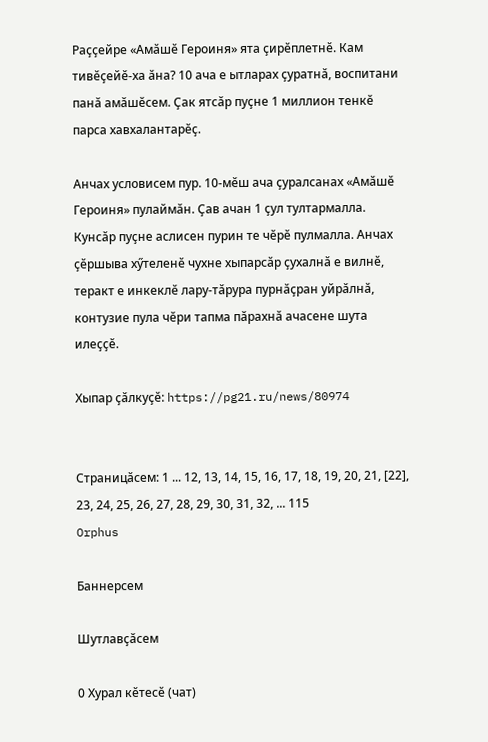Раҫҫейре «Амӑшӗ Героиня» ята ҫирӗплетнӗ. Кам тивӗҫейӗ-ха ӑна? 10 ача е ытларах ҫуратнӑ, воспитани панӑ амӑшӗсем. Ҫак ятсӑр пуҫне 1 миллион тенкӗ парса хавхалантарӗҫ.

Анчах условисем пур. 10-мӗш ача ҫуралсанах «Амӑшӗ Героиня» пулаймӑн. Ҫав ачан 1 ҫул тултармалла. Кунсӑр пуҫне аслисен пурин те чӗрӗ пулмалла. Анчах ҫӗршыва хӳтеленӗ чухне хыпарсӑр ҫухалнӑ е вилнӗ, теракт е инкеклӗ лару-тӑрура пурнӑҫран уйрӑлнӑ, контузие пула чӗри тапма пӑрахнӑ ачасене шута илеҫҫӗ.

Хыпар ҫӑлкуҫӗ: https://pg21.ru/news/80974


Страницӑсем: 1 ... 12, 13, 14, 15, 16, 17, 18, 19, 20, 21, [22], 23, 24, 25, 26, 27, 28, 29, 30, 31, 32, ... 115
Orphus

Баннерсем

Шутлавҫӑсем

0 Хурал кӗтесӗ (чат)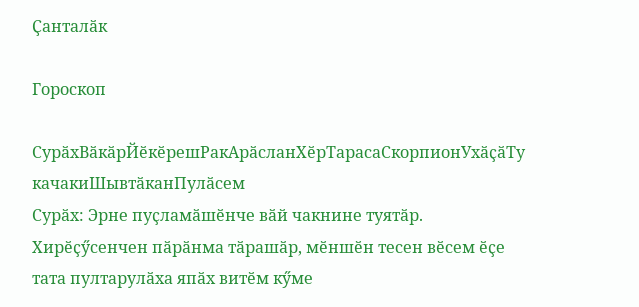Ҫанталӑк

Гороскоп

СурӑхВӑкӑрЙӗкӗрешРакАрӑсланХӗрТарасаСкорпионУхӑҫӑТу качакиШывтӑканПулӑсем
Сурӑх: Эрне пуҫламӑшӗнче вӑй чакнине туятӑр. Хирӗҫӳсенчен пӑрӑнма тӑрашӑр, мӗншӗн тесен вӗсем ӗҫе тата пултарулӑха япӑх витӗм кӳме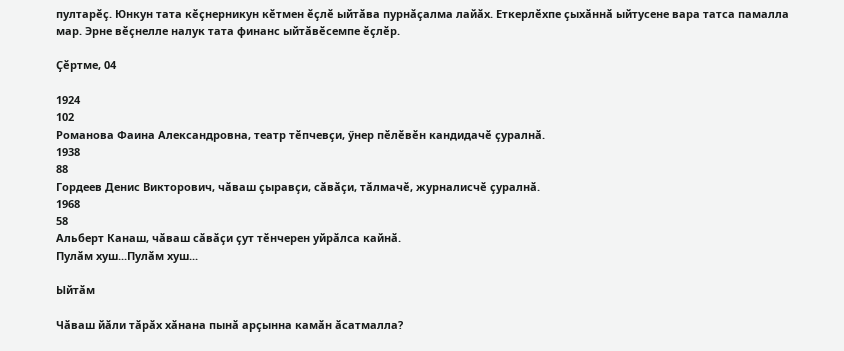пултарӗҫ. Юнкун тата кӗҫнерникун кӗтмен ӗҫлӗ ыйтӑва пурнӑҫалма лайӑх. Еткерлӗхпе ҫыхӑннӑ ыйтусене вара татса памалла мар. Эрне вӗҫнелле налук тата финанс ыйтӑвӗсемпе ӗҫлӗр.

Ҫӗртме, 04

1924
102
Романова Фаина Александровна, театр тӗпчевҫи, ӳнер пӗлӗвӗн кандидачӗ ҫуралнӑ.
1938
88
Гордеев Денис Викторович, чӑваш ҫыравҫи, сӑвӑҫи, тӑлмачӗ, журналисчӗ ҫуралнӑ.
1968
58
Альберт Канаш, чӑваш сӑвӑҫи ҫут тӗнчерен уйрӑлса кайнӑ.
Пулӑм хуш...Пулӑм хуш...

Ыйтӑм

Чӑваш йӑли тӑрӑх хӑнана пынӑ арҫынна камӑн ӑсатмалла?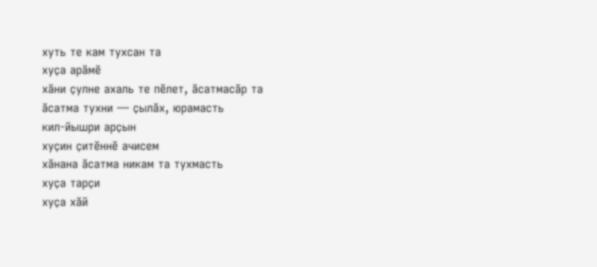хуть те кам тухсан та
хуҫа арӑмӗ
хӑни ҫулне ахаль те пӗлет, ӑсатмасӑр та
ӑсатма тухни — ҫылӑх, юрамасть
кил-йышри арҫын
хуҫин ҫитӗннӗ ачисем
хӑнана ӑсатма никам та тухмасть
хуҫа тарҫи
хуҫа хӑй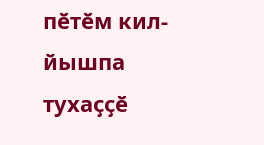пӗтӗм кил-йышпа тухаҫҫӗ